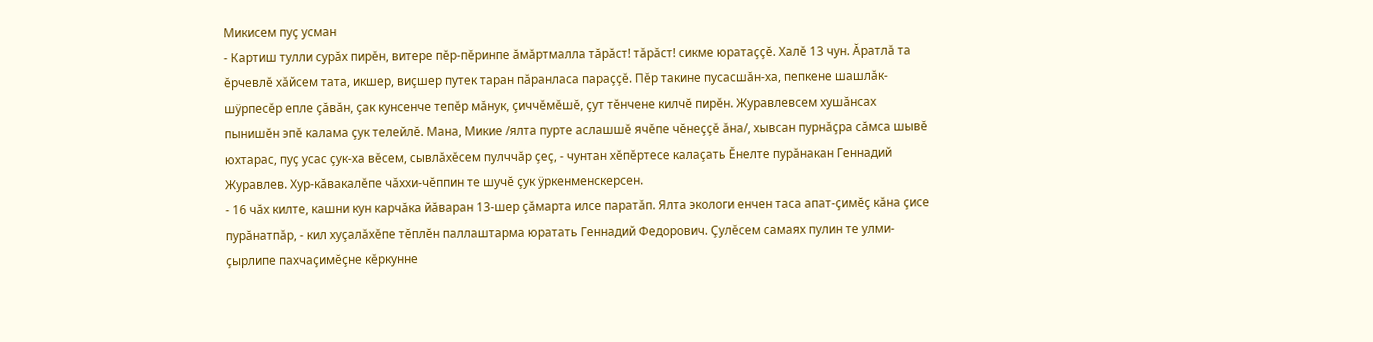Микисем пуç усман
- Картиш тулли сурăх пирĕн, витере пĕр-пĕринпе ăмăртмалла тăрăст! тăрăст! сикме юратаççĕ. Халĕ 13 чун. Ăратлă та ĕрчевлĕ хăйсем тата, икшер, виçшер путек таран пăранласа параççĕ. Пĕр такине пусасшăн-ха, пепкене шашлăк-шÿрпесĕр епле çăвăн, çак кунсенче тепĕр мăнук, çиччĕмĕшĕ, çут тĕнчене килчĕ пирĕн. Журавлевсем хушăнсах пынишĕн эпĕ калама çук телейлĕ. Мана, Микие /ялта пурте аслашшĕ ячĕпе чĕнеççĕ ăна/, хывсан пурнăçра сăмса шывĕ юхтарас, пуç усас çук-ха вĕсем, сывлăхĕсем пулччăр çеç, - чунтан хĕпĕртесе калаçать Ĕнелте пурăнакан Геннадий Журавлев. Хур-кăвакалĕпе чăххи-чĕппин те шучĕ çук ÿркенменскерсен.
- 16 чăх килте, кашни кун карчăка йăваран 13-шер çăмарта илсе паратăп. Ялта экологи енчен таса апат-çимĕç кăна çисе пурăнатпăр, - кил хуçалăхĕпе тĕплĕн паллаштарма юратать Геннадий Федорович. Çулĕсем самаях пулин те улми-çырлипе пахчаçимĕçне кĕркунне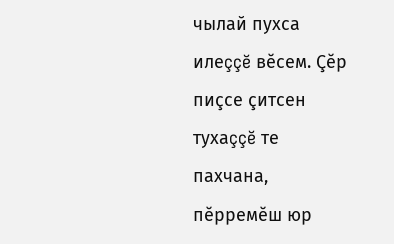чылай пухса илеççĕ вĕсем. Çĕр пиçсе çитсен тухаççĕ те пахчана, пĕрремĕш юр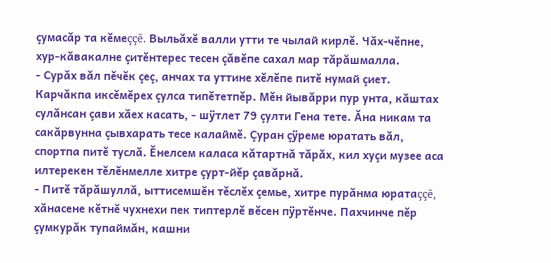çумасăр та кĕмеççĕ. Выльăхĕ валли утти те чылай кирлĕ. Чăх-чĕпне, хур-кăвакалне çитĕнтерес тесен çăвĕпе сахал мар тăрăшмалла.
- Сурăх вăл пĕчĕк çеç, анчах та уттине хĕлĕпе питĕ нумай çиет. Карчăкпа иксĕмĕрех çулса типĕтетпĕр. Мĕн йывăрри пур унта, кăштах сулăнсан çави хăех касать, - шÿтлет 79 çулти Гена тете. Ăна никам та сакăрвунна çывхарать тесе калаймĕ. Çуран çÿреме юратать вăл, спортпа питĕ туслă. Ĕнелсем каласа кăтартнă тăрăх, кил хуçи музее аса илтерекен тĕлĕнмелле хитре çурт-йĕр çавăрнă.
- Питĕ тăрăшуллă, ыттисемшĕн тĕслĕх çемье, хитре пурăнма юратаççĕ, хăнасене кĕтнĕ чухнехи пек типтерлĕ вĕсен пÿртĕнче. Пахчинче пĕр çумкурăк тупаймăн, кашни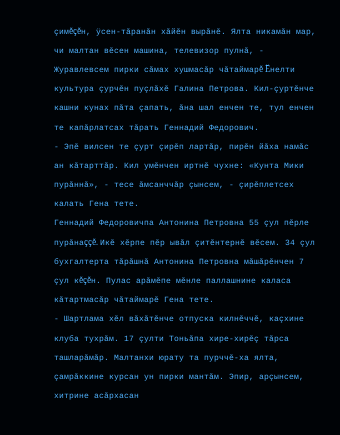çимĕçĕн, ÿсен-тăранăн хăйĕн вырăнĕ. Ялта никамăн мар, чи малтан вĕсен машина, телевизор пулнă, - Журавлевсем пирки сăмах хушмасăр чăтаймарĕ Ĕнелти культура çурчĕн пуçлăхĕ Галина Петрова. Кил-çуртĕнче кашни кунах пăта çапать, ăна шал енчен те, тул енчен те капăрлатсах тăрать Геннадий Федорович.
- Эпĕ вилсен те çурт çирĕп лартăр, пирĕн йăха намăс ан кăтарттăр. Кил умĕнчен иртнĕ чухне: «Кунта Мики пурăннă», - тесе ăмсанччăр çынсем, - çирĕплетсех калать Гена тете.
Геннадий Федоровичпа Антонина Петровна 55 çул пĕрле пурăнаççĕ. Икĕ хĕрпе пĕр ывăл çитĕнтернĕ вĕсем. 34 çул бухгалтерта тăрăшнă Антонина Петровна мăшăрĕнчен 7 çул кĕçĕн. Пулас арăмĕпе мĕнле паллашнине каласа кăтартмасăр чăтаймарĕ Гена тете.
- Шартлама хĕл вăхăтĕнче отпуска килнĕччĕ, каçхине клуба тухрăм. 17 çулти Тоньăпа хире-хирĕç тăрса ташларăмăр. Малтанхи юрату та пурччĕ-ха ялта, çамрăккине курсан ун пирки мантăм. Эпир, арçынсем, хитрине асăрхасан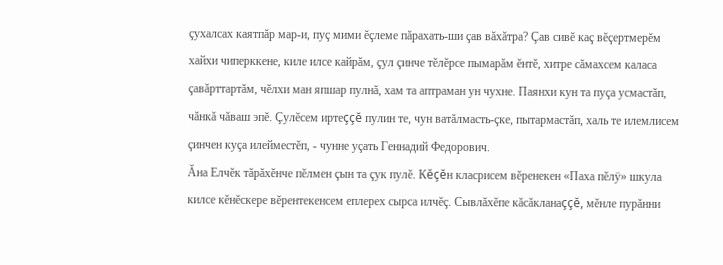çухалсах каятпăр мар-и, пуç мими ĕçлеме пăрахать-ши çав вăхăтра? Çав сивĕ каç вĕçертмерĕм хайхи чиперккене, киле илсе кайрăм, çул çинче тĕлĕрсе пымарăм ĕнтĕ, хитре сăмахсем каласа çавăрттартăм, чĕлхи ман япшар пулнă, хам та аптраман ун чухне. Паянхи кун та пуçа усмастăп, чăнкă чăваш эпĕ. Çулĕсем иртеççĕ пулин те, чун ватăлмасть-çке, пытармастăп, халь те илемлисем çинчен куçа илейместĕп, - чунне уçать Геннадий Федорович.
Ăна Елчĕк тăрăхĕнче пĕлмен çын та çук пулĕ. Кĕçĕн класрисем вĕренекен «Паха пĕлÿ» шкула килсе кĕнĕскере вĕрентекенсем еплерех сырса илчĕç. Сывлăхĕпе кăсăкланаççĕ, мĕнле пурăнни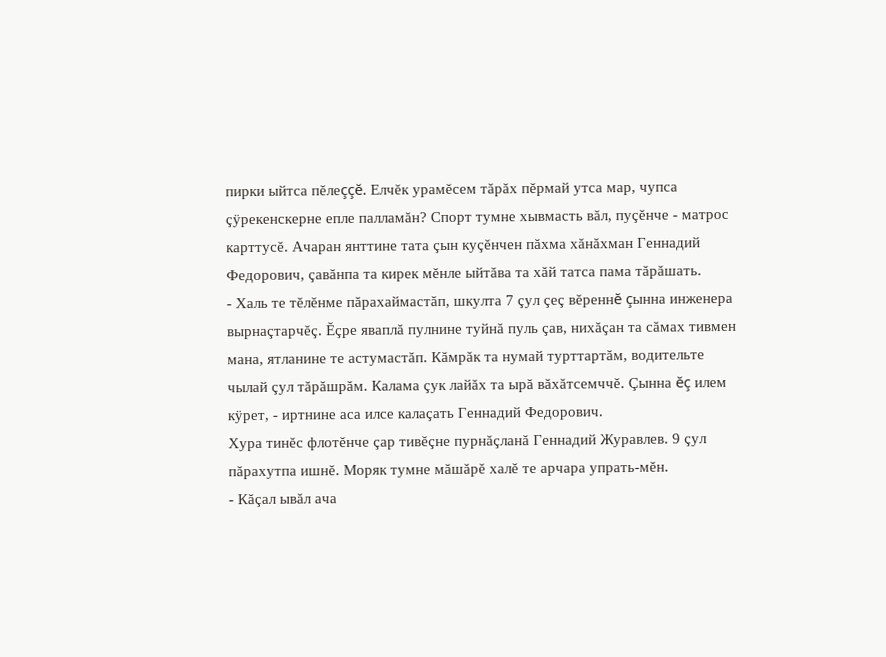пирки ыйтса пĕлеççĕ. Елчĕк урамĕсем тăрăх пĕрмай утса мар, чупса çÿрекенскерне епле палламăн? Спорт тумне хывмасть вăл, пуçĕнче - матрос карттусĕ. Ачаран янттине тата çын куçĕнчен пăхма хăнăхман Геннадий Федорович, çавăнпа та кирек мĕнле ыйтăва та хăй татса пама тăрăшать.
- Халь те тĕлĕнме пăрахаймастăп, шкулта 7 çул çеç вĕреннĕ çынна инженера вырнаçтарчĕç. Ĕçре яваплă пулнине туйнă пуль çав, нихăçан та сăмах тивмен мана, ятланине те астумастăп. Кăмрăк та нумай турттартăм, водительте чылай çул тăрăшрăм. Калама çук лайăх та ырă вăхăтсемччĕ. Çынна ĕç илем кÿрет, - иртнине аса илсе калаçать Геннадий Федорович.
Хура тинĕс флотĕнче çар тивĕçне пурнăçланă Геннадий Журавлев. 9 çул пăрахутпа ишнĕ. Моряк тумне мăшăрĕ халĕ те арчара упрать-мĕн.
- Кăçал ывăл ача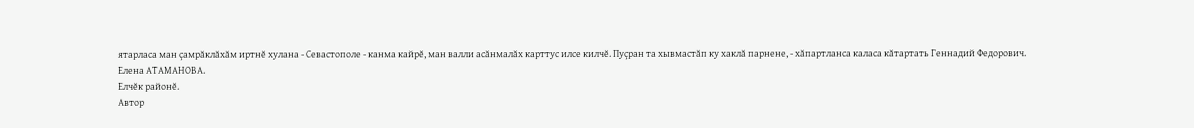ятарласа ман çамрăклăхăм иртнĕ хулана - Севастополе - канма кайрĕ, ман валли асăнмалăх карттус илсе килчĕ. Пуçран та хывмастăп ку хаклă парнене, - хăпартланса каласа кăтартать Геннадий Федорович.
Елена АТАМАНОВА.
Елчĕк районĕ.
Автор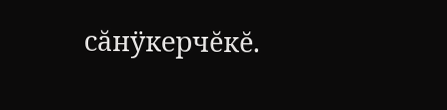сăнÿкерчĕкĕ.